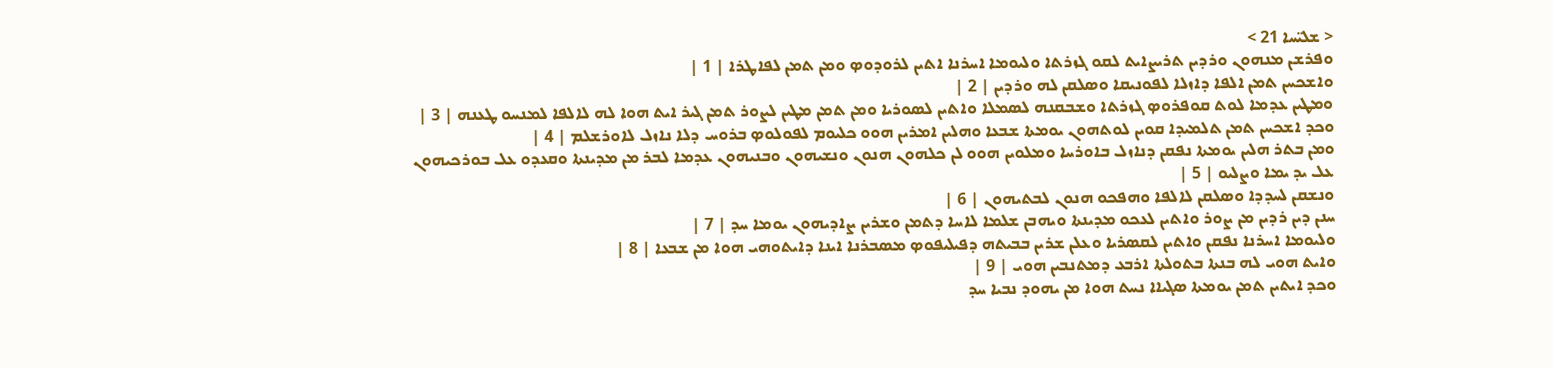< ܫܠܝ̈ܚܐ 21 >
ܘܦܪܫܢ ܡܢܗܘܢ ܘܪܕܝܢ ܬܪܝܨܐܝܬ ܠܩܘ ܓܙܪܬܐ ܘܠܝܘܡܐ ܐܚܪܢܐ ܐܬܝܢ ܠܪܘܕܘܤ ܘܡܢ ܬܡܢ ܠܦܐܛܪܐ | 1 |
ܘܐܫܟܚܢ ܬܡܢ ܐܠܦܐ ܕܐܙܠܐ ܠܦܘܢܝܩܐ ܘܤܠܩܢ ܠܗ ܘܪܕܝܢ | 2 |
ܘܡܛܝܢ ܥܕܡܐ ܠܘܬ ܩܘܦܪܘܤ ܓܙܪܬܐ ܘܫܒܩܢܗ ܠܤܡܠܐ ܘܐܬܝܢ ܠܤܘܪܝܐ ܘܡܢ ܬܡܢ ܡܛܝܢ ܠܨܘܪ ܬܡܢ ܓܝܪ ܐܝܬ ܗܘܐ ܠܗ ܠܐܠܦܐ ܠܡܢܚܘ ܛܥܢܗ | 3 |
ܘܟܕ ܐܫܟܚܢ ܬܡܢ ܬܠܡܝܕܐ ܩܘܝܢ ܠܘܬܗܘܢ ܝܘܡܬܐ ܫܒܥܐ ܘܗܠܝܢ ܐܡܪܝܢ ܗܘܘ ܟܠܝܘܡ ܠܦܘܠܘܤ ܒܪܘܚ ܕܠܐ ܢܐܙܠ ܠܐܘܪܫܠܡ | 4 |
ܘܡܢ ܒܬܪ ܗܠܝܢ ܝܘܡܬܐ ܢܦܩܢ ܕܢܐܙܠ ܒܐܘܪܚܐ ܘܡܠܘܝܢ ܗܘܘ ܠܢ ܟܠܗܘܢ ܗܢܘܢ ܘܢܫܝܗܘܢ ܘܒܢܝܗܘܢ ܥܕܡܐ ܠܒܪ ܡܢ ܡܕܝܢܬܐ ܘܩܥܕܘ ܥܠ ܒܘܪܟܝܗܘܢ ܥܠ ܝܕ ܝܡܐ ܘܨܠܝܘ | 5 |
ܘܢܫܩܢ ܠܚܕܕܐ ܘܤܠܩܢ ܠܐܠܦܐ ܘܗܦܟܘ ܗܢܘܢ ܠܒܬܝܗܘܢ | 6 |
ܚܢܢ ܕܝܢ ܪܕܝܢ ܡܢ ܨܘܪ ܘܐܬܝܢ ܠܥܟܘ ܡܕܝܢܬܐ ܘܝܗܒܢ ܫܠܡܐ ܠܐܚܐ ܕܬܡܢ ܘܫܪܝܢ ܨܐܕܝܗܘܢ ܝܘܡܐ ܚܕ | 7 |
ܘܠܝܘܡܐ ܐܚܪܢܐ ܢܦܩܢ ܘܐܬܝܢ ܠܩܤܪܝܐ ܘܥܠܢ ܫܪܝܢ ܒܒܝܬܗ ܕܦܝܠܝܦܘܤ ܡܤܒܪܢܐ ܐܝܢܐ ܕܐܝܬܘܗܝ ܗܘܐ ܡܢ ܫܒܥܐ | 8 |
ܘܐܝܬ ܗܘܝ ܠܗ ܒܢܬܐ ܒܬܘܠܬܐ ܐܪܒܥ ܕܡܬܢܒܝܢ ܗܘܝ | 9 |
ܘܟܕ ܐܝܬܝܢ ܬܡܢ ܝܘܡܬܐ ܤܓܝܐܐ ܢܚܬ ܗܘܐ ܡܢ ܝܗܘܕ ܢܒܝܐ ܚܕ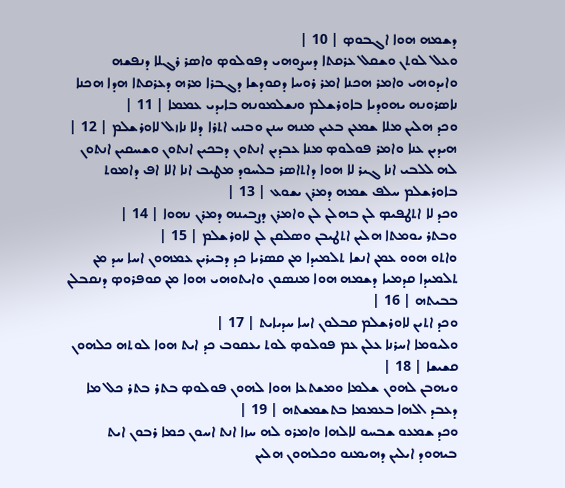ܕܫܡܗ ܗܘܐ ܐܓܒܘܤ | 10 |
ܘܥܠ ܠܘܬܢ ܘܫܩܠ ܥܪܩܬܐ ܕܚܨܘܗܝ ܕܦܘܠܘܤ ܘܐܤܪ ܪܓܠܐ ܕܢܦܫܗ ܘܐܝܕܘܗܝ ܘܐܡܪ ܗܟܢܐ ܐܡܪ ܪܘܚܐ ܕܩܘܕܫܐ ܕܓܒܪܐ ܡܪܗ ܕܥܪܩܬܐ ܗܕܐ ܗܟܢܐ ܢܐܤܪܘܢܗ ܝܗܘܕܝܐ ܒܐܘܪܫܠܡ ܘܢܫܠܡܘܢܗ ܒܐܝܕܝ ܥܡܡܐ | 11 |
ܘܟܕ ܗܠܝܢ ܡܠܐ ܫܡܥܢ ܒܥܝܢ ܡܢܗ ܚܢܢ ܘܒܢܝ ܐܬܪܐ ܕܠܐ ܢܐܙܠ ܠܐܘܪܫܠܡ | 12 |
ܗܝܕܝܢ ܥܢܐ ܘܐܡܪ ܦܘܠܘܤ ܡܢܐ ܥܒܕܝܢ ܐܢܬܘܢ ܕܒܟܝܢ ܐܢܬܘܢ ܘܫܚܩܝܢ ܐܢܬܘܢ ܠܗ ܠܠܒܝ ܐܢܐ ܓܝܪ ܠܐ ܗܘܐ ܕܐܬܐܤܪ ܒܠܚܘܕ ܡܛܝܒ ܐܢܐ ܐܠܐ ܐܦ ܕܐܡܘܬ ܒܐܘܪܫܠܡ ܚܠܦ ܫܡܗ ܕܡܪܢ ܝܫܘܥ | 13 |
ܘܟܕ ܠܐ ܐܬܛܦܝܤ ܠܢ ܒܗܠܢ ܠܢ ܘܐܡܪܢ ܕܨܒܝܢܗ ܕܡܪܢ ܢܗܘܐ | 14 |
ܘܒܬܪ ܝܘܡܬܐ ܗܠܝܢ ܐܬܛܝܒܢ ܘܤܠܩܢ ܠܢ ܠܐܘܪܫܠܡ | 15 |
ܘܐܬܘ ܗܘܘ ܥܡܢ ܐܢܫܐ ܬܠܡܝܕܐ ܡܢ ܩܤܪܝܐ ܟܕ ܕܒܝܪܝܢ ܥܡܗܘܢ ܐܚܐ ܚܕ ܡܢ ܬܠܡܝܕܐ ܩܕܡܝܐ ܕܫܡܗ ܗܘܐ ܡܢܤܘܢ ܘܐܝܬܘܗܝ ܗܘܐ ܡܢ ܩܘܦܪܘܤ ܕܢܩܒܠܢ ܒܒܝܬܗ | 16 |
ܘܟܕ ܐܬܝܢ ܠܐܘܪܫܠܡ ܩܒܠܘܢ ܐܚܐ ܚܕܝܐܝܬ | 17 |
ܘܠܝܘܡܐ ܐܚܪܢܐ ܥܠܢ ܥܡ ܦܘܠܘܤ ܠܘܬ ܝܥܩܘܒ ܟܕ ܐܝܬ ܗܘܐ ܠܘܬܗ ܟܠܗܘܢ ܩܫܝܫܐ | 18 |
ܘܝܗܒܢ ܠܗܘܢ ܫܠܡܐ ܘܡܫܬܥܐ ܗܘܐ ܠܗܘܢ ܦܘܠܘܤ ܒܬܪ ܒܬܪ ܟܠ ܡܐ ܕܥܒܕ ܐܠܗܐ ܒܥܡܡܐ ܒܬܫܡܫܬܗ | 19 |
ܘܟܕ ܫܡܥܘ ܫܒܚܘ ܠܐܠܗܐ ܘܐܡܪܘ ܠܗ ܚܙܐ ܐܢܬ ܐܚܘܢ ܟܡܐ ܪܒܘܢ ܐܝܬ ܒܝܗܘܕ ܐܝܠܝܢ ܕܗܝܡܢܘ ܘܟܠܗܘܢ ܗܠܝܢ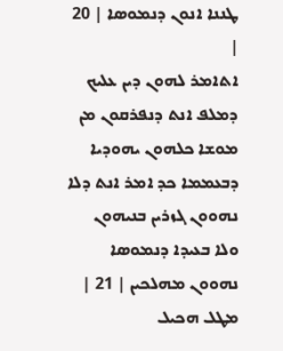ܛܢܢܐ ܐܢܘܢ ܕܢܡܘܤܐ | 20 |
ܐܬܐܡܪ ܠܗܘܢ ܕܝܢ ܥܠܝܟ ܕܡܠܦ ܐܢܬ ܕܢܦܪܩܘܢ ܡܢ ܡܘܫܐ ܟܠܗܘܢ ܝܗܘܕܝܐ ܕܒܥܡܡܐ ܟܕ ܐܡܪ ܐܢܬ ܕܠܐ ܢܗܘܘܢ ܓܙܪܝܢ ܒܢܝܗܘܢ ܘܠܐ ܒܥܝܕܐ ܕܢܡܘܤܐ ܢܗܘܘܢ ܡܗܠܟܝܢ | 21 |
ܡܛܠ ܗܟܝܠ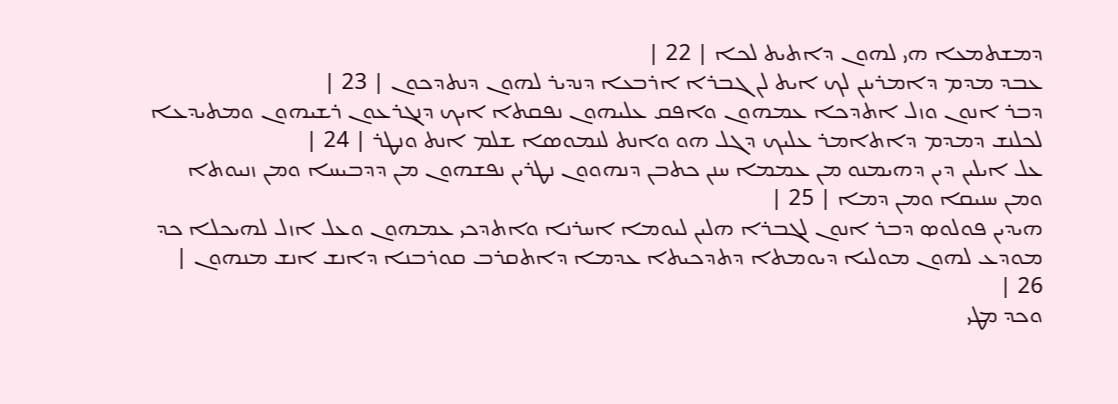ܕܡܫܬܡܥܐ ܗܝ ܠܗܘܢ ܕܐܬܝܬ ܠܟܐ | 22 |
ܥܒܕ ܡܕܡ ܕܐܡܪܝܢܢ ܠܟ ܐܝܬ ܠܢ ܓܒܪܐ ܐܪܒܥܐ ܕܢܕܝܪ ܠܗܘܢ ܕܢܬܕܟܘܢ | 23 |
ܕܒܪ ܐܢܘܢ ܘܙܠ ܐܬܕܟܐ ܥܡܗܘܢ ܘܐܦܩ ܥܠܝܗܘܢ ܢܦܩܬܐ ܐܝܟ ܕܢܓܪܥܘܢ ܪܫܝܗܘܢ ܘܡܬܝܕܥܐ ܠܟܠܢܫ ܕܡܕܡ ܕܐܬܐܡܪ ܥܠܝܟ ܕܓܠ ܗܘ ܘܐܢܬ ܠܢܡܘܤܐ ܫܠܡ ܐܢܬ ܘܢܛܪ | 24 |
ܥܠ ܐܝܠܝܢ ܕܝܢ ܕܗܝܡܢܘ ܡܢ ܥܡܡܐ ܚܢܢ ܟܬܒܢ ܕܢܗܘܘܢ ܢܛܪܝܢ ܢܦܫܗܘܢ ܡܢ ܕܕܒܝܚܐ ܘܡܢ ܙܢܝܘܬܐ ܘܡܢ ܚܢܝܩܐ ܘܡܢ ܕܡܐ | 25 |
ܗܝܕܝܢ ܦܘܠܘܤ ܕܒܪ ܐܢܘܢ ܠܓܒܪܐ ܗܠܝܢ ܠܝܘܡܐ ܐܚܪܢܐ ܘܐܬܕܟܝ ܥܡܗܘܢ ܘܥܠ ܐܙܠ ܠܗܝܟܠܐ ܟܕ ܡܘܕܥ ܠܗܘܢ ܡܘܠܝܐ ܕܝܘܡܬܐ ܕܬܕܟܝܬܐ ܥܕܡܐ ܕܐܬܩܪܒ ܩܘܪܒܢܐ ܕܐܢܫ ܐܢܫ ܡܢܗܘܢ | 26 |
ܘܟܕ ܡܛܝ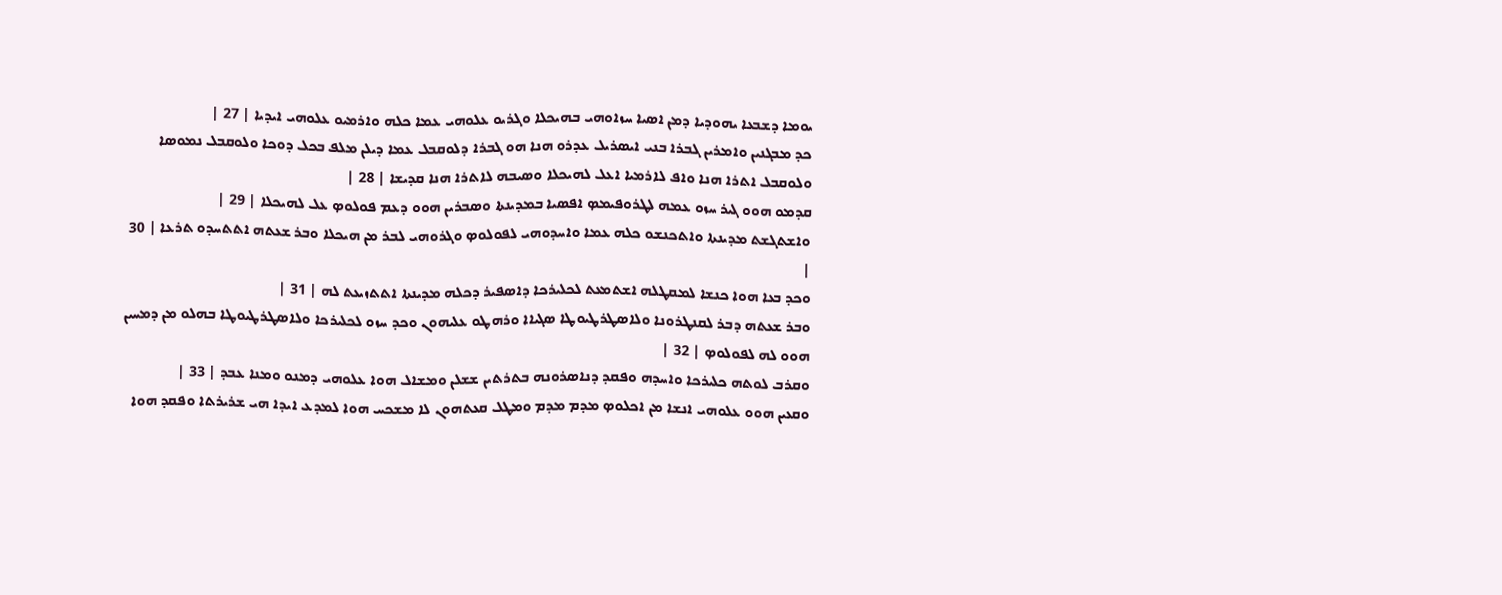ܝܘܡܐ ܕܫܒܥܐ ܝܗܘܕܝܐ ܕܡܢ ܐܤܝܐ ܚܙܐܘܗܝ ܒܗܝܟܠܐ ܘܓܪܝܘ ܥܠܘܗܝ ܥܡܐ ܟܠܗ ܘܐܪܡܝܘ ܥܠܘܗܝ ܐܝܕܝܐ | 27 |
ܟܕ ܡܒܓܢܝܢ ܘܐܡܪܝܢ ܓܒܪܐ ܒܢܝ ܐܝܤܪܝܠ ܥܕܪܘ ܗܢܐ ܗܘ ܓܒܪܐ ܕܠܘܩܒܠ ܥܡܐ ܕܝܠܢ ܡܠܦ ܒܟܠ ܕܘܟܐ ܘܠܘܩܒܠ ܢܡܘܤܐ ܘܠܘܩܒܠ ܐܬܪܐ ܗܢܐ ܘܐܦ ܠܐܪܡܝܐ ܐܥܠ ܠܗܝܟܠܐ ܘܤܝܒܗ ܠܐܬܪܐ ܗܢܐ ܩܕܝܫܐ | 28 |
ܩܕܡܘ ܗܘܘ ܓܝܪ ܚܙܘ ܥܡܗ ܠܛܪܘܦܝܡܤ ܐܦܤܝܐ ܒܡܕܝܢܬܐ ܘܤܒܪܝܢ ܗܘܘ ܕܥܡ ܦܘܠܘܤ ܥܠ ܠܗܝܟܠܐ | 29 |
ܘܐܫܬܓܫܬ ܡܕܝܢܬܐ ܘܐܬܟܢܫܘ ܟܠܗ ܥܡܐ ܘܐܚܕܘܗܝ ܠܦܘܠܘܤ ܘܓܪܘܗܝ ܠܒܪ ܡܢ ܗܝܟܠܐ ܘܒܪ ܫܥܬܗ ܐܬܬܚܕܘ ܬܪܥܐ | 30 |
ܘܟܕ ܒܥܐ ܗܘܐ ܟܢܫܐ ܠܡܩܛܠܗ ܐܫܬܡܥܬ ܠܟܠܝܪܟܐ ܕܐܤܦܝܪ ܕܟܠܗ ܡܕܝܢܬܐ ܐܬܬܙܝܥܬ ܠܗ | 31 |
ܘܒܪ ܫܥܬܗ ܕܒܪ ܠܩܢܛܪܘܢܐ ܘܠܐܤܛܪܛܝܘܛܐ ܤܓܝܐܐ ܘܪܗܛܘ ܥܠܝܗܘܢ ܘܟܕ ܚܙܘ ܠܟܠܝܪܟܐ ܘܠܐܤܛܪܛܝܘܛܐ ܒܗܠܘ ܡܢ ܕܡܚܝܢ ܗܘܘ ܠܗ ܠܦܘܠܘܤ | 32 |
ܘܩܪܒ ܠܘܬܗ ܟܠܝܪܟܐ ܘܐܚܕܗ ܘܦܩܕ ܕܢܐܤܪܘܢܗ ܒܬܪܬܝܢ ܫܫܠܢ ܘܡܫܐܠ ܗܘܐ ܥܠܘܗܝ ܕܡܢܘ ܘܡܢܐ ܥܒܕ | 33 |
ܘܩܥܝܢ ܗܘܘ ܥܠܘܗܝ ܐܢܫܐ ܡܢ ܐܟܠܘܤ ܡܕܡ ܡܕܡ ܘܡܛܠ ܩܥܬܗܘܢ ܠܐ ܡܫܟܚ ܗܘܐ ܠܡܕܥ ܐܝܕܐ ܗܝ ܫܪܝܪܬܐ ܘܦܩܕ ܗܘܐ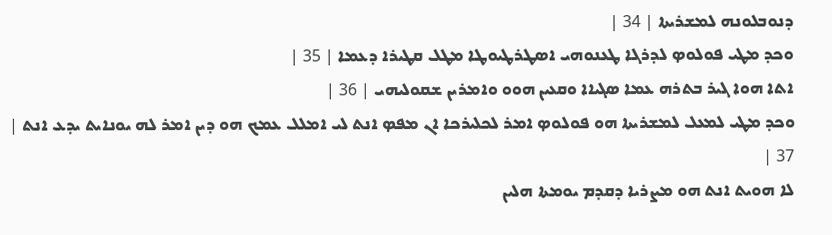ܕܢܘܒܠܘܢܗ ܠܡܫܪܝܬܐ | 34 |
ܘܟܕ ܡܛܝ ܦܘܠܘܤ ܠܕܪܓܐ ܛܥܢܘܗܝ ܐܤܛܪܛܝܘܛܐ ܡܛܠ ܩܛܝܪܐ ܕܥܡܐ | 35 |
ܐܬܐ ܗܘܐ ܓܝܪ ܒܬܪܗ ܥܡܐ ܤܓܝܐܐ ܘܩܥܝܢ ܗܘܘ ܘܐܡܪܝܢ ܫܩܘܠܝܗܝ | 36 |
ܘܟܕ ܡܛܝ ܠܡܥܠ ܠܡܫܪܝܬܐ ܗܘ ܦܘܠܘܤ ܐܡܪ ܠܟܠܝܪܟܐ ܐܢ ܡܦܤ ܐܢܬ ܠܝ ܐܡܠܠ ܥܡܟ ܗܘ ܕܝܢ ܐܡܪ ܠܗ ܝܘܢܐܝܬ ܝܕܥ ܐܢܬ | 37 |
ܠܐ ܗܘܝܬ ܐܢܬ ܗܘ ܡܨܪܝܐ ܕܩܕܡ ܝܘܡܬܐ ܗܠܝܢ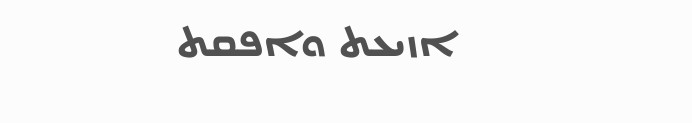ܐܙܝܥܬ ܘܐܦܩܬ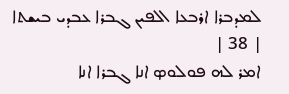ܠܡܕܒܪܐ ܐܪܒܥܐ ܐܠܦܝܢ ܓܒܪܐ ܥܒܕܝ ܒܝܫܬܐ | 38 |
ܐܡܪ ܠܗ ܦܘܠܘܤ ܐܢܐ ܓܒܪܐ ܐܢܐ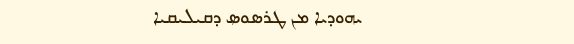ܝܗܘܕܝܐ ܡܢ ܛܪܤܘܤ ܕܩܝܠܝܩܝܐ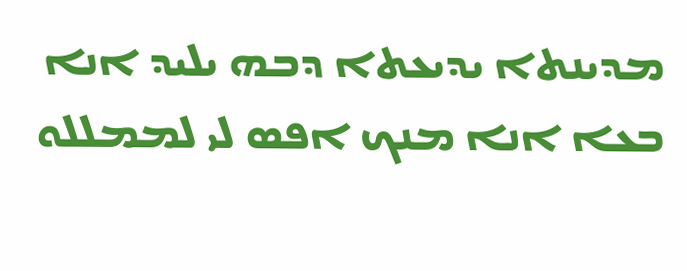ܡܕܝܢܬܐ ܝܕܝܥܬܐ ܕܒܗ ܝܠܝܕ ܐܢܐ ܒܥܐ ܐܢܐ ܡܢܟ ܐܦܤ ܠܝ ܠܡܡܠܠܘ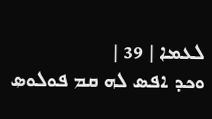ܠܥܡܐ | 39 |
ܘܟܕ ܐܦܤ ܠܗ ܩܡ ܦܘܠܘܤ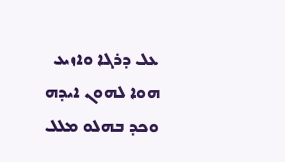ܥܠ ܕܪܓܐ ܘܐܙܝܥ ܗܘܐ ܠܗܘܢ ܐܝܕܗ ܘܟܕ ܒܗܠܘ ܡܠܠ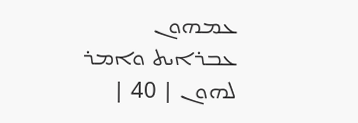ܥܡܗܘܢ ܥܒܪܐܝܬ ܘܐܡܪ ܠܗܘܢ | 40 |